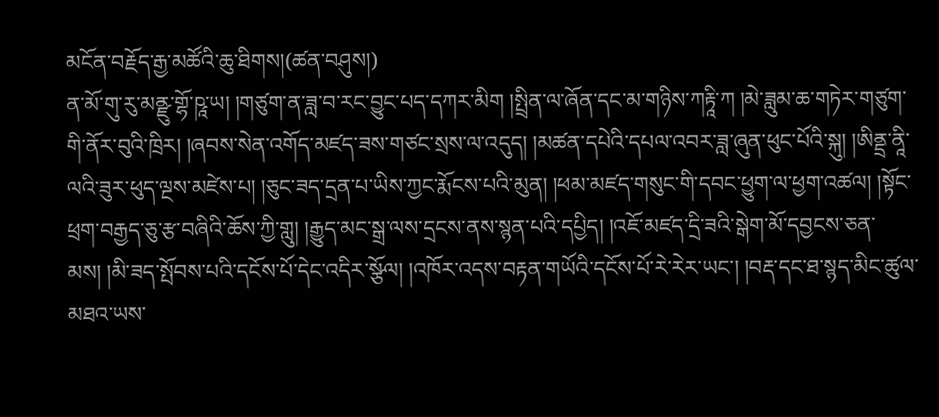མངོན་བརྗོད་རྒྱ་མཚོའི་ཆུ་ཐིགས།(ཚན་བཤུས།)
ན་མོ་གུ་རུ་མནྫུ་གྷོ་ཥཱ་ཡ། །གཙུག་ན་ཟླ་བ་རང་བྱུང་པད་དཀར་མིག །སྤྲིན་ལ་ཞོན་དང་མ་གཉིས་ཀརྟཱི་ཀ །མེ་ཟླུམ་ཆ་གཏེར་གཙུག་གི་ནོར་བུའི་ཁྲིར། །ཞབས་སེན་འགོད་མཛད་ཟས་གཙང་སྲས་ལ་འདུད། །མཚན་དཔེའི་དཔལ་འབར་ཟླ་ཞུན་ཕུང་པོའི་སྐུ། །ཨིནྡྲ་ནཱི་ལའི་ཟུར་ཕུད་ལྔས་མཛེས་པ། །ཅུང་ཟད་དྲན་པ་ཡིས་ཀྱང་རྨོངས་པའི་མུན། །ཕམ་མཛད་གསུང་གི་དབང་ཕྱུག་ལ་ཕྱག་འཚལ། །སྟོང་ཕྲག་བརྒྱད་ཅུ་རྩ་བཞིའི་ཆོས་ཀྱི་གླུ། །རྒྱུད་མང་སྒྲ་ལས་དྲངས་ནས་སྙན་པའི་དཔྱིད། །འཇོ་མཛད་དྲི་ཟའི་སྒེག་མོ་དབྱངས་ཅན་མས། །མི་ཟད་སྤོབས་པའི་དངོས་པོ་དེང་འདིར་སྩོལ། །འཁོར་འདས་བརྟན་གཡོའི་དངོས་པོ་རེ་རེར་ཡང་། །བརྡ་དང་ཐ་སྙད་མིང་ཚུལ་མཐའ་ཡས་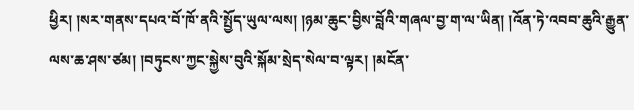ཕྱིར། །སར་གནས་དཔའ་བོ་ཁོ་ནའི་སྤྱོད་ཡུལ་ལས། །ཉམ་ཆུང་བྱིས་བློའི་གཞལ་བྱ་ག་ལ་ཡིན། །འོན་ཏེ་འབབ་ཆུའི་རྒྱུན་ལས་ཆ་ཤས་ཙམ། །བཏུངས་ཀྱང་སྐྱེས་བུའི་སྐོམ་སྲེད་སེལ་བ་ལྟར། །མངོན་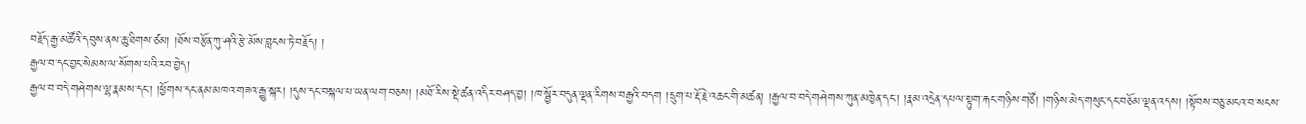བརྗོད་རྒྱ་མཚོའི་དབུས་ནས་ཆུ་ཐིགས་ཙམ། །ཐོས་བརྩོན་ཀུ་ཤའི་རྩེ་མོས་བླངས་ཏེ་བརྗོད། །
རྒྱལ་བ་དང་བྱང་སེམས་ལ་སོགས་པའི་རབ་བྱེད།
རྒྱལ་བ་བདེ་གཤེགས་ལྷ་རྣམས་དང་། །ཕྱོགས་དང་ནམ་མཁའ་གཟའ་རྒྱུ་སྐར། །དུས་དང་བསྐལ་པ་ཡན་ལག་བཅས། །མཐོ་རིས་སྡེ་ཚན་འདིར་བཤད་བྱ། །ཁ་སྦྱོར་བདུན་ལྡན་རིགས་བརྒྱའི་བདག །དྲུག་པ་རྡོ་རྗེ་འཆང་གི་མཚན། །རྒྱལ་བ་བདེ་གཤེགས་ཀུན་མཁྱེན་དང་། །རྣམ་འདྲེན་དཔལ་སྟུག་རྐང་གཉིས་གཙོ། །གཉིས་མེད་གསུང་དང་བཅོམ་ལྡན་འདས། །སྟོབས་བཅུ་མངའ་བ་སངས་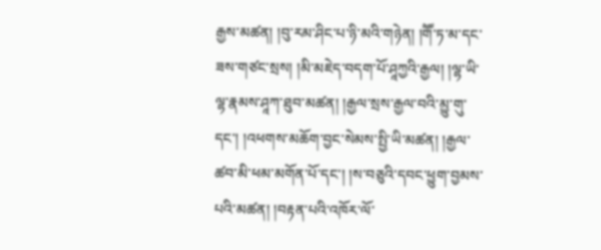རྒྱས་མཚན། །བུ་རམ་ཤིང་པ་ཉི་མའི་གཉེན། །གཽ་ཏ་མ་དང་ཟས་གཙང་སྲས། །མི་མཇེད་བདག་པོ་ཤཱཀྱའི་རྒྱལ། །ལྷ་ཡི་ལྷ་རྣམས་ཤཱཀ་ཐུབ་མཚན། །རྒྱལ་སྲས་རྒྱལ་བའི་མྱུ་གུ་དང་། །འཕགས་མཆོག་བྱང་སེམས་སྤྱི་ཡི་མཚན། །རྒྱལ་ཚབ་མི་ཕམ་མགོན་པོ་དང་། །ས་བཅུའི་དབང་ཕྱུག་བྱམས་པའི་མཚན། །བརྟན་པའི་འཁོར་ལོ་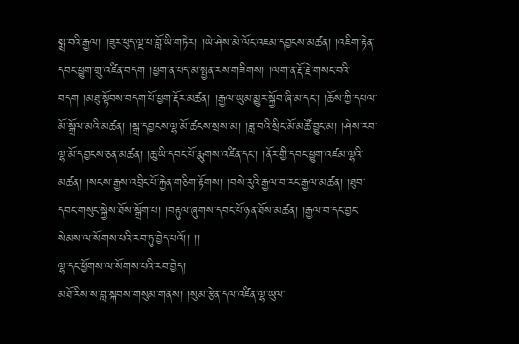སྨྲ་བའི་རྒྱལ། །ཟུར་ཕུད་ལྔ་པ་བློ་ཡི་གཏེར། །ཡེ་ཤེས་མེ་ལོང་འཇམ་དབྱངས་མཚན། །འཇིག་རྟེན་དབང་ཕྱུག་གྲུ་འཛིན་བདག །ཕྱག་ན་པད་མ་སྤྱན་རས་གཟིགས། །ལག་ན་རྡོ་རྗེ་གསང་བའི་བདག །མཐུ་སྟོབས་བདག་པོ་ཕྱག་རྡོར་མཚན། །རྒྱལ་ཡུམ་མྱུར་སྐྱོབ་ཞི་མ་དང་། །ཆོས་ཀྱི་དཔལ་མོ་སྒྲོལ་མའི་མཚན། །སྒྲ་དབྱངས་ལྷ་མོ་ཚངས་སྲས་མ། །ཟླ་བའི་སྲིང་མོ་མཚོ་བྱུང་མ། །ཤེས་རབ་ལྷ་མོ་དབྱངས་ཅན་མཚན། །ཆུ་ཡི་དབང་པོ་རྨུགས་འཛིན་དང་། །ནོར་གྱི་དབང་ཕྱུག་འཛམ་ལྷའི་མཚན། །སངས་རྒྱས་འབྲིང་པོ་རྐྱེན་གཅིག་རྟོགས། །བསེ་རུའི་རྒྱལ་བ་རང་རྒྱལ་མཚན། །ཐུབ་དབང་གསུང་སྐྱེས་ཐོས་སྒྲོག་པ། །བརྟུལ་ཞུགས་དབང་པོ་ཉན་ཐོས་མཚན། །རྒྱལ་བ་དང་བྱང་སེམས་ལ་སོགས་པའི་རབ་ཏུ་བྱེད་པའོ།། །།
ལྷ་དང་ཕྱོགས་ལ་སོགས་པའི་རབ་བྱེད།
མཐོ་རིས་ས་བླ་སྐབས་གསུམ་གནས། །སུམ་རྩེན་དལ་འཛིན་ལྷ་ཡུལ་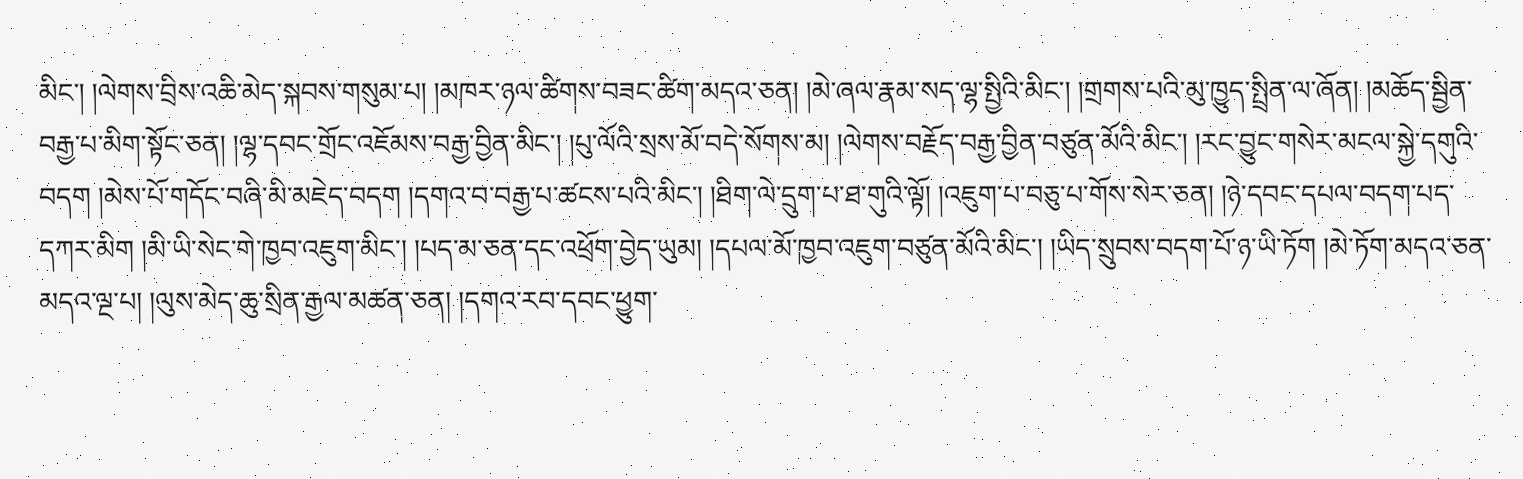མིང་། །ལེགས་བྲིས་འཆི་མེད་སྐབས་གསུམ་པ། །མཁར་ཉལ་ཚིགས་བཟང་ཚིག་མདའ་ཅན། །མེ་ཞལ་རྣམ་སད་ལྷ་སྤྱིའི་མིང་། །གྲགས་པའི་མུ་ཁྱུད་སྤྲིན་ལ་ཞོན། །མཆོད་སྦྱིན་བརྒྱ་པ་མིག་སྟོང་ཅན། །ལྷ་དབང་གྲོང་འཇོམས་བརྒྱ་བྱིན་མིང་། །པུ་ལོའི་སྲས་མོ་བདེ་སོགས་མ། །ལེགས་བརྗོད་བརྒྱ་བྱིན་བཙུན་མོའི་མིང་། །རང་བྱུང་གསེར་མངལ་སྐྱེ་དགུའི་བདག །མེས་པོ་གདོང་བཞི་མི་མཇེད་བདག །དགའ་བ་བརྒྱ་པ་ཚངས་པའི་མིང་། །ཐིག་ལེ་དྲུག་པ་ཐ་གུའི་ལྟོ། །འཇུག་པ་བཅུ་པ་གོས་སེར་ཅན། །ཉེ་དབང་དཔལ་བདག་པད་དཀར་མིག །མི་ཡི་སེང་གེ་ཁྱབ་འཇུག་མིང་། །པད་མ་ཅན་དང་འཕྲོག་བྱེད་ཡུམ། །དཔལ་མོ་ཁྱབ་འཇུག་བཙུན་མོའི་མིང་། །ཡིད་སྲུབས་བདག་པོ་ཉ་ཡི་ཏོག །མེ་ཏོག་མདའ་ཅན་མདའ་ལྔ་པ། །ལུས་མེད་ཆུ་སྲིན་རྒྱལ་མཚན་ཅན། །དགའ་རབ་དབང་ཕྱུག་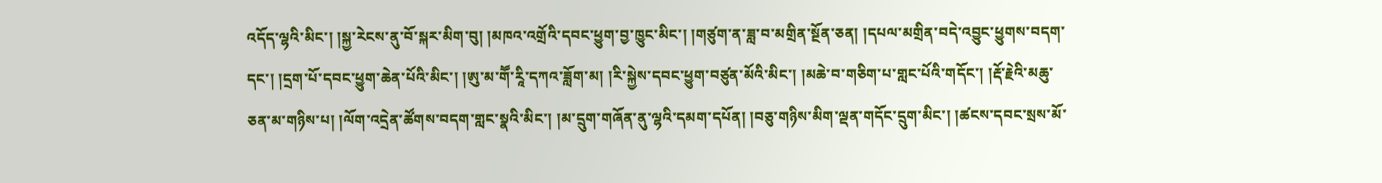འདོད་ལྷའི་མིང་། །སྐྱ་རེངས་ནུ་བོ་སྐར་མིག་བུ། །མཁའ་འགྲོའི་དབང་ཕྱུག་བྱ་ཁྱུང་མིང་། །གཙུག་ན་ཟླ་བ་མགྲིན་སྔོན་ཅན། །དཔལ་མགྲིན་བདེ་འབྱུང་ཕྱུགས་བདག་དང་། །དྲག་པོ་དབང་ཕྱུག་ཆེན་པོའི་མིང་། །ཨུ་མ་གཽ་རཱི་དཀའ་ཟློག་མ། །རི་སྐྱེས་དབང་ཕྱུག་བཙུན་མོའི་མིང་། །མཆེ་བ་གཅིག་པ་གླང་པོའི་གདོང་། །རྡོ་རྗེའི་མཆུ་ཅན་མ་གཉིས་པ། །ལོག་འདྲེན་ཚོགས་བདག་གླང་སྣའི་མིང་། །མ་དྲུག་གཞོན་ནུ་ལྷའི་དམག་དཔོན། །བཅུ་གཉིས་མིག་ལྡན་གདོང་དྲུག་མིང་། །ཚངས་དབང་སྲས་མོ་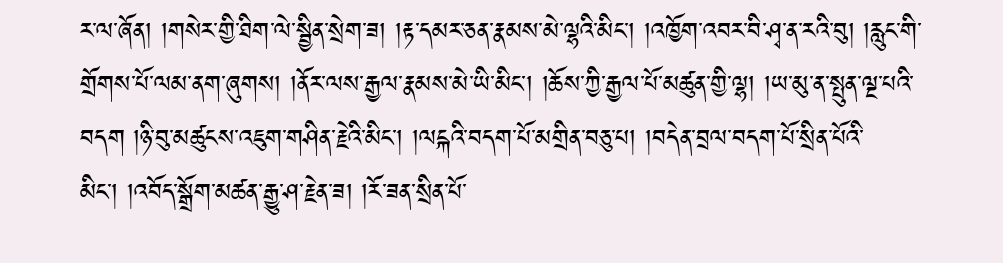ར་ལ་ཞོན། །གསེར་གྱི་ཐིག་ལེ་སྦྱིན་སྲེག་ཟ། །རྟ་དམར་ཅན་རྣམས་མེ་ལྷའི་མིང་། །འཁྱོག་འབར་བི་ཤྭ་ན་རའི་བུ། །རླུང་གི་གྲོགས་པོ་ལམ་ནག་ཞུགས། །ནོར་ལས་རྒྱལ་རྣམས་མེ་ཡི་མིང་། །ཆོས་ཀྱི་རྒྱལ་པོ་མཚུན་གྱི་ལྷ། །ཡ་མུ་ན་སྤུན་ལྔ་པའི་བདག །ཉི་བུ་མཚུངས་འཇུག་གཤིན་རྗེའི་མིང་། །ལངྐའི་བདག་པོ་མགྲིན་བཅུ་པ། །བདེན་བྲལ་བདག་པོ་སྲིན་པོའི་མིང་། །འབོད་སྒྲོག་མཚན་རྒྱུ་ཤ་རྗེན་ཟ། །རོ་ཟན་སྲིན་པོ་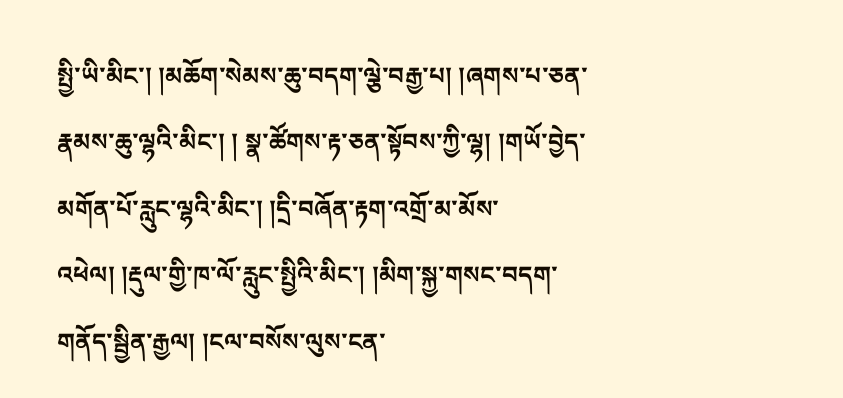སྤྱི་ཡི་མིང་། །མཆོག་སེམས་ཆུ་བདག་ལྕེ་བརྒྱ་པ། །ཞགས་པ་ཅན་རྣམས་ཆུ་ལྷའི་མིང་། ། སྣ་ཚོགས་རྟ་ཅན་སྟོབས་ཀྱི་ལྷ། །གཡོ་བྱེད་མགོན་པོ་རླུང་ལྷའི་མིང་། །དྲི་བཞོན་རྟག་འགྲོ་མ་མོས་འཕེལ། །རྡུལ་གྱི་ཁ་ལོ་རླུང་སྤྱིའི་མིང་། །མིག་སྐྱ་གསང་བདག་གནོད་སྦྱིན་རྒྱལ། །ངལ་བསོས་ལུས་ངན་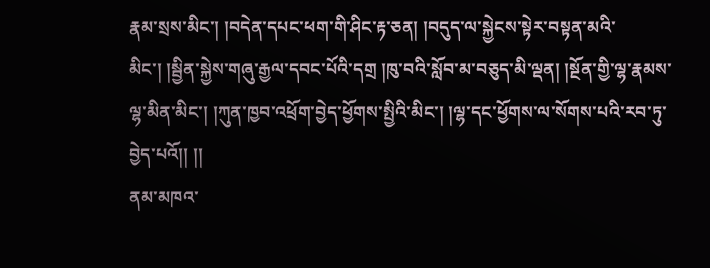རྣམ་སྲས་མིང་། །བདེན་དཔང་ཕག་གི་ཤིང་རྟ་ཅན། །བདུད་ལ་སྐྱེངས་སྟེར་བསྟན་མའི་མིང་། །སྦྱིན་སྐྱེས་གཞུ་རྒྱལ་དབང་པོའི་དགྲ །ཁུ་བའི་སློབ་མ་བཅུད་མི་ལྡན། །སྔོན་གྱི་ལྷ་རྣམས་ལྷ་མིན་མིང་། །ཀུན་ཁྱབ་འཕྲོག་བྱེད་ཕྱོགས་སྤྱིའི་མིང་། །ལྷ་དང་ཕྱོགས་ལ་སོགས་པའི་རབ་ཏུ་བྱེད་པའོ།། །།
ནམ་མཁའ་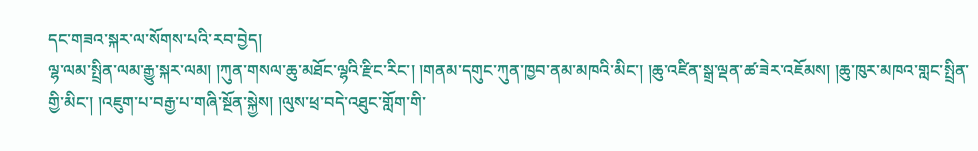དང་གཟའ་སྐར་ལ་སོགས་པའི་རབ་བྱེད།
ལྷ་ལམ་སྤྲིན་ལམ་རྒྱུ་སྐར་ལམ། །ཀུན་གསལ་ཆུ་མཐོང་ལྷའི་རྫིང་རིང་། །གནམ་དགུང་ཀུན་ཁྱབ་ནམ་མཁའི་མིང་། །ཆུ་འཛིན་སྒྲ་ལྡན་ཚ་ཟེར་འཇོམས། །ཆུ་ཁུར་མཁའ་གླང་སྤྲིན་གྱི་མིང་། །འཇུག་པ་བརྒྱ་པ་གཞི་སྔོན་སྐྱེས། །ལུས་ཕྲ་བདེ་འཐུང་གློག་གི་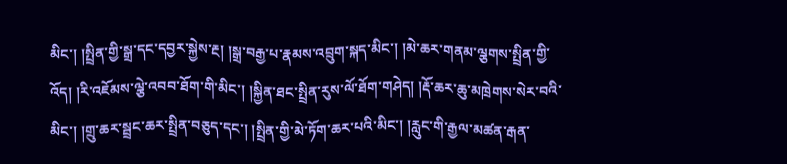མིང་། །སྤྲིན་གྱི་སྒྲ་དང་དབྱར་སྐྱེས་རྔ། །སྒྲ་བརྒྱ་པ་རྣམས་འབྲུག་སྐད་མིང་། །མེ་ཆར་གནམ་ལྕགས་སྤྲིན་གྱི་འོད། །རི་འཇོམས་ལྕེ་འབབ་ཐོག་གི་མིང་། །སྐྱིན་ཐང་སྤྲིན་རུས་ལོ་ཐོག་གཤེད། །རྡོ་ཆར་ཆུ་མཁྲེགས་སེར་བའི་མིང་། །གྲུ་ཆར་སྦྲང་ཆར་སྤྲིན་བཅུད་དང་། །སྤྲིན་གྱི་མེ་ཏོག་ཆར་པའི་མིང་། །རླུང་གི་རྒྱལ་མཚན་རྒན་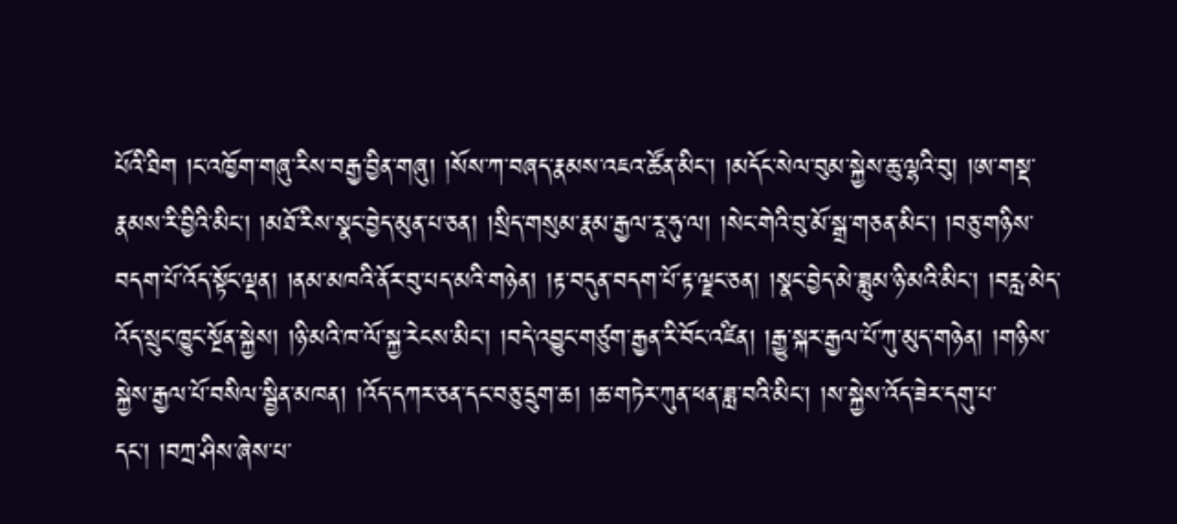པོའི་ཐིག །ང་འཁྱོག་གཞུ་རིས་བརྒྱ་བྱིན་གཞུ། །སོས་ཀ་བཞད་རྣམས་འཇའ་ཚོན་མིང་། །མདོང་སེལ་བུམ་སྐྱེས་ཆུ་ལྷའི་བུ། །ཨ་གསྡ་རྣམས་རི་བྱིའི་མིང་། །མཐོ་རིས་སྣང་བྱེད་མུན་པ་ཅན། །སྲིད་གསུམ་རྣམ་རྒྱལ་རཱ་ཧུ་ལ། །སེང་གེའི་བུ་མོ་སྒྲ་གཅན་མིང་། །བཅུ་གཉིས་བདག་པོ་འོད་སྟོང་ལྡན། །ནམ་མཁའི་ནོར་བུ་པད་མའི་གཉེན། །རྟ་བདུན་བདག་པོ་རྟ་ལྗང་ཅན། །སྣང་བྱེད་མེ་ཟླུམ་ཉི་མའི་མིང་། །བརླ་མེད་འོད་སྲུང་ཁྱུང་སྔོན་སྐྱེས། །ཉི་མའི་ཁ་ལོ་སྐྱ་རེངས་མིང་། །བདེ་འབྱུང་གཙུག་རྒྱན་རི་བོང་འཛིན། །རྒྱུ་སྐར་རྒྱལ་པོ་ཀུ་མུད་གཉེན། །གཉིས་སྐྱེས་རྒྱལ་པོ་བསིལ་སྦྱིན་མཁན། །འོད་དཀར་ཅན་དང་བཅུ་དྲུག་ཆ། །ཆ་གཏེར་ཀུན་ཕན་ཟླ་བའི་མིང་། །ས་སྐྱེས་འོད་ཟེར་དགུ་པ་དང་། །བཀྲ་ཤིས་ཞེས་པ་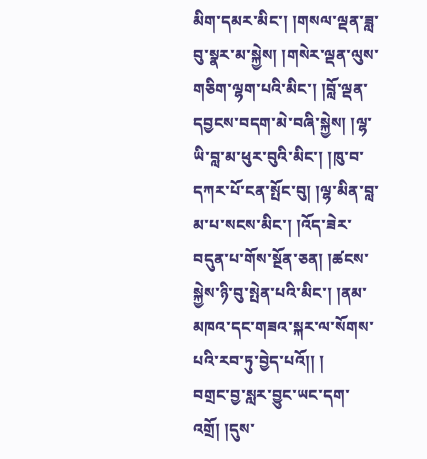མིག་དམར་མིང་། །གསལ་ལྡན་ཟླ་བུ་སྣར་མ་སྐྱེས། །གསེར་ལྡན་ལུས་གཅིག་ལྷག་པའི་མིང་། །བློ་ལྡན་དབྱངས་བདག་མེ་བཞི་སྐྱེས། །ལྷ་ཡི་བླ་མ་ཕུར་བུའི་མིང་། །ཁུ་བ་དཀར་པོ་ངན་སྤོང་བུ། །ལྷ་མིན་བླ་མ་པ་སངས་མིང་། །འོད་ཟེར་བདུན་པ་གོས་སྔོན་ཅན། །ཚངས་སྐྱེས་ཉི་བུ་སྤེན་པའི་མིང་། །ནམ་མཁའ་དང་གཟའ་སྐར་ལ་སོགས་པའི་རབ་ཏུ་བྱེད་པའོ།། །
བགྲང་བྱ་སླར་བྱུང་ཡང་དག་འགྲོ། །དུས་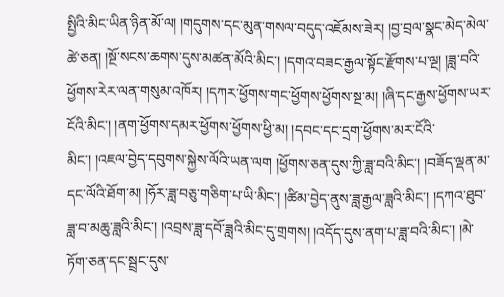སྤྱིའི་མིང་ཡིན་ཉིན་མོ་ལ། །གདུགས་དང་མུན་གསལ་བདུད་འཇོམས་ཟེར། །བྱ་བྲལ་སྣང་མེད་མེལ་ཚེ་ཅན། །སྔོ་སངས་ཆགས་དུས་མཚན་མོའི་མིང་། །དགའ་བཟང་རྒྱལ་སྟོང་རྫོགས་པ་ལྔ། །ཟླ་བའི་ཕྱོགས་རེར་ལན་གསུམ་འཁོར། །དཀར་ཕྱོགས་གང་ཕྱོགས་ཕྱོགས་སྔ་མ། །ཞི་དང་རྒྱས་ཕྱོགས་ཡར་ངོའི་མིང་། །ནག་ཕྱོགས་དམར་ཕྱོགས་ཕྱོགས་ཕྱི་མ། །དབང་དང་དྲག་ཕྱོགས་མར་ངོའི་མིང་། །འཇལ་བྱེད་དབུགས་སྐྱེས་ལོའི་ཡན་ལག །ཕྱོགས་ཅན་དུས་ཀྱི་ཟླ་བའི་མིང་། །བཟོད་ལྡན་མ་དང་ལོའི་ཐོག་མ། །ཧོར་ཟླ་བཅུ་གཅིག་པ་ཡི་མིང་། །ཚིམ་བྱེད་ནུས་ཟླ་རྒྱལ་ཟླའི་མིང་། །དཀའ་ཐུབ་ཟླ་བ་མཆུ་ཟླའི་མིང་། །འབྲས་ཟླ་དབོ་ཟླའི་མིང་དུ་གྲགས། །འདོད་དུས་ནག་པ་ཟླ་བའི་མིང་། །མེ་ཏོག་ཅན་དང་སྦྲང་དུས་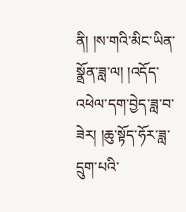ནི། །ས་གའི་མིང་ཡིན་སྣྲོན་ཟླ་ལ། །འདོད་འཕེལ་དག་བྱེད་ཟླ་བ་ཟེར། །ཆུ་སྟོད་ཧོར་ཟླ་དྲུག་པའི་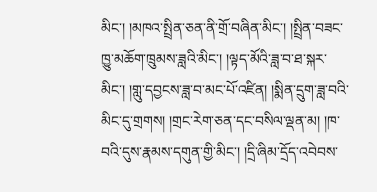མིང་། །མཁའ་སྤྲིན་ཅན་ནི་གྲོ་བཞིན་མིང་། །སྤྲིན་བཟང་ཁྱུ་མཆོག་ཁྲུམས་ཟླའི་མིང་། །ལྟད་མོའི་ཟླ་བ་ཐ་སྐར་མིང་། །གླུ་དབྱངས་ཟླ་བ་མང་པོ་འཛིན། །སྨིན་དྲུག་ཟླ་བའི་མིང་དུ་གྲགས། །གྲང་རེག་ཅན་དང་བསིལ་ལྡན་མ། །ཁ་བའི་དུས་རྣམས་དགུན་གྱི་མིང་། །དྲི་ཞིམ་དྲོད་འབེབས་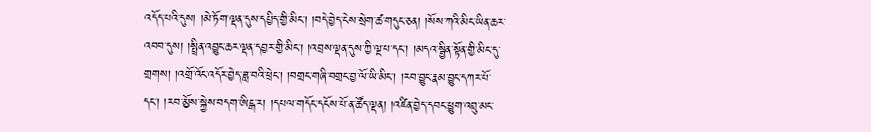འདོད་པའི་དུས། །མེ་ཏོག་ལྡན་དུས་དཔྱིད་གྱི་མིང་། །བདེ་བྱེད་ངེས་སྲེག་ཚ་གདུང་ཅན། །སོས་ཀའི་མིང་ཡིན་ཆར་འབབ་དུས། །སྤྲིན་འབྱུང་ཆར་ལྡན་དབྱར་གྱི་མིང་། །འབྲས་ལྡན་དུས་ཀྱི་ལྔ་པ་དང་། །མདའ་སྦྱིན་སྟོན་གྱི་མིང་དུ་གྲགས། །འགྲོ་འོང་འདོར་བྱེད་ཟླ་བའི་ཕྲེང་། །བགྲང་གཞི་བགྲང་བྱ་ལོ་ཡི་མིང་། །རབ་བྱུང་རྣམ་བྱུང་དཀར་པོ་དང་། །རབ་མྱོས་སྐྱེས་བདག་ཨིངྒ་ར། །དཔལ་གདོང་དངོས་པོ་ན་ཚོད་ལྡན། །འཛིན་བྱེད་དབང་ཕྱུག་འབྲུ་མང་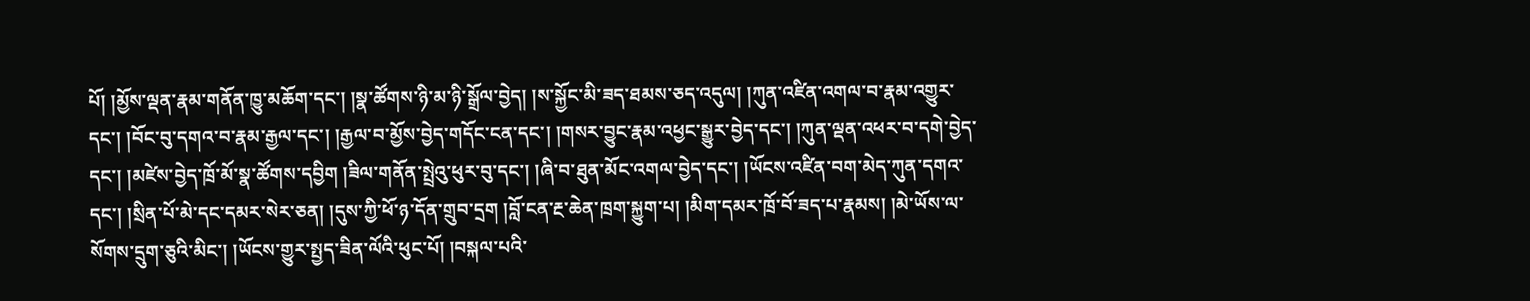པོ། །མྱོས་ལྡན་རྣམ་གནོན་ཁྱུ་མཆོག་དང་། །སྣ་ཚོགས་ཉི་མ་ཉི་སྒྲོལ་བྱེད། །ས་སྐྱོང་མི་ཟད་ཐམས་ཅད་འདུལ། །ཀུན་འཛིན་འགལ་བ་རྣམ་འགྱུར་དང་། །བོང་བུ་དགའ་བ་རྣམ་རྒྱལ་དང་། །རྒྱལ་བ་མྱོས་བྱེད་གདོང་ངན་དང་། །གསར་བྱུང་རྣམ་འཕྱང་སྒྱུར་བྱེད་དང་། །ཀུན་ལྡན་འཕར་བ་དགེ་བྱེད་དང་། །མཛེས་བྱེད་ཁྲོ་མོ་སྣ་ཚོགས་དབྱིག །ཟིལ་གནོན་སྤྲེའུ་ཕུར་བུ་དང་། །ཞི་བ་ཐུན་མོང་འགལ་བྱེད་དང་། །ཡོངས་འཛིན་བག་མེད་ཀུན་དགའ་དང་། །སྲིན་པོ་མེ་དང་དམར་སེར་ཅན། །དུས་ཀྱི་ཕོ་ཉ་དོན་གྲུབ་དྲག །བློ་ངན་རྔ་ཆེན་ཁྲག་སྐྱུག་པ། །མིག་དམར་ཁྲོ་བོ་ཟད་པ་རྣམས། །མེ་ཡོས་ལ་སོགས་དྲུག་ཅུའི་མིང་། །ཡོངས་གྱུར་སྤྱད་ཟིན་ལོའི་ཕུང་པོ། །བསྐལ་པའི་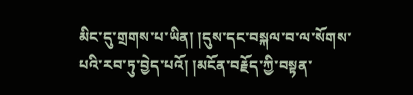མིང་དུ་གྲགས་པ་ཡིན། །དུས་དང་བསྐལ་བ་ལ་སོགས་པའི་རབ་ཏུ་བྱེད་པའོ། །མངོན་བརྗོད་ཀྱི་བསྟན་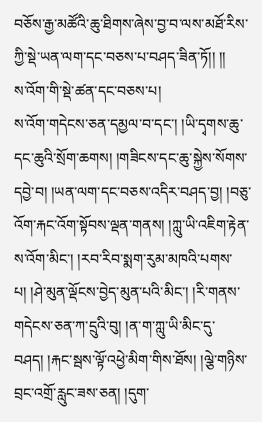བཅོས་རྒྱ་མཚོའི་ཆུ་ཐིགས་ཞེས་བྱ་བ་ལས་མཐོ་རིས་ཀྱི་སྡེ་ཡན་ལག་དང་བཅས་པ་བཤད་ཟིན་ཏོ།། །།
ས་འོག་གི་སྡེ་ཚན་དང་བཅས་པ།
ས་འོག་གདེངས་ཅན་དམྱལ་བ་དང་། །ཡི་དྭགས་ཆུ་དང་ཆུའི་སྲོག་ཆགས། །གཟིངས་དང་ཆུ་སྐྱེས་སོགས་དབྱེ་བ། །ཡན་ལག་དང་བཅས་འདིར་བཤད་བྱ། །བཅུ་འོག་རྐང་འོག་སྟོབས་ལྡན་གནས། །ཀླུ་ཡི་འཇིག་རྟེན་ས་འོག་མིང་། །རབ་རིབ་སྨག་རུམ་མཁའི་པགས་པ། །ཤེ་མུན་ལྡོངས་བྱེད་མུན་པའི་མིང་། །རི་གནས་གདེངས་ཅན་ཀ་དྲུའི་བུ། །ན་ག་ཀླུ་ཡི་མིང་དུ་བཤད། །རྐང་སྦས་ལྟོ་འཕྱེ་མིག་གིས་ཐོས། །ལྕེ་གཉིས་བྲང་འགྲོ་རླུང་ཟས་ཅན། །དུག་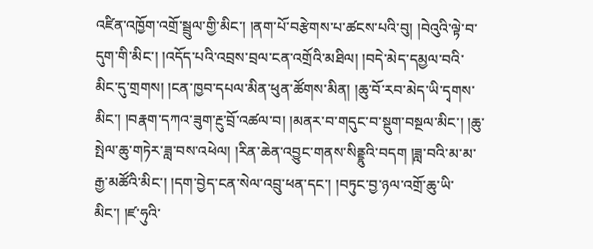འཛིན་འཁྱོག་འགྲོ་སྦྲུལ་གྱི་མིང་། །ནག་པོ་བརྩེགས་པ་ཚངས་པའི་བུ། །བེའུའི་ལྟེ་བ་དུག་གི་མིང་། །འདོད་པའི་འབྲས་བྲལ་ངན་འགྲོའི་མཐིལ། །བདེ་མེད་དམྱལ་བའི་མིང་དུ་གྲགས། །ངན་ཁྱབ་དཔལ་མིན་ཕུན་ཚོགས་མིན། །ཆུ་བོ་རབ་མེད་ཡི་དྭགས་མིང་། །བརྣག་དཀའ་ཟུག་རྔུ་བྲོ་འཚལ་བ། །མནར་བ་གདུང་བ་སྡུག་བསྔལ་མིང་། །ཆུ་སྤེལ་ཆུ་གཏེར་ཟླ་བས་འཕེལ། །རིན་ཆེན་འབྱུང་གནས་སིནྡྷུའི་བདག །ཟླ་བའི་མ་མ་རྒྱ་མཚོའི་མིང་། །དག་བྱེད་ངན་སེལ་འབྲུ་ཕན་དང་། །བཏུང་བྱ་ཉལ་འགྲོ་ཆུ་ཡི་མིང་། །ཛ་ཧུའི་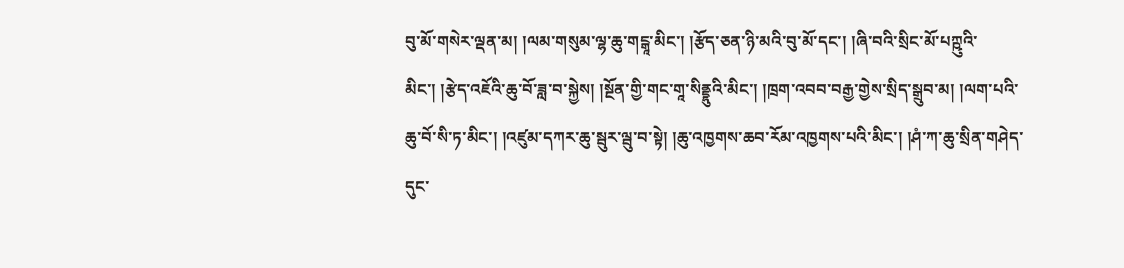བུ་མོ་གསེར་ལྡན་མ། །ལམ་གསུམ་ལྷ་ཆུ་གངྒཱ་མིང་། །རྩོད་ཅན་ཉི་མའི་བུ་མོ་དང་། །ཞི་བའི་སྲིང་མོ་པཀྵུའི་མིང་། །རྩེད་འཇོའི་ཆུ་བོ་ཟླ་བ་སྐྱེས། །སྔོན་གྱི་གང་གཱ་སིནྡྷུའི་མིང་། །ཁྲག་འབབ་བརྒྱ་གྱེས་སྲིད་སྒྲུབ་མ། །ལག་པའི་ཆུ་བོ་སི་ཏ་མིང་། །འཛུམ་དཀར་ཆུ་སྦུར་ལྦུ་བ་སྟེ། །ཆུ་འཁྱགས་ཆབ་རོམ་འཁྱགས་པའི་མིང་། །ཤཾ་ཀ་ཆུ་སྲིན་གཤེད་དུང་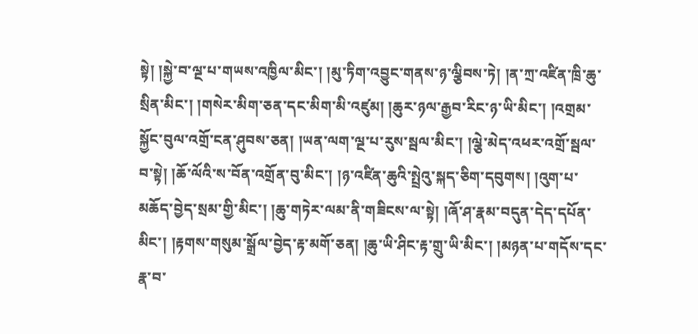སྟེ། །སྐྱེ་བ་ལྔ་པ་གཡས་འཁྱིལ་མིང་། །མུ་ཏིག་འབྱུང་གནས་ཉ་ལྕིབས་ཏེ། །ན་ཀྲ་འཛིན་ཁྲི་ཆུ་སྲིན་མིང་། །གསེར་མིག་ཅན་དང་མིག་མི་འཛུམ། །ཆུར་ཉལ་རྒྱབ་རིང་ཉ་ཡི་མིང་། །འགྲམ་སྐྱོང་བུལ་འགྲོ་ངན་ཤུབས་ཅན། །ཡན་ལག་ལྔ་པ་རུས་སྦལ་མིང་། །ལྕེ་མེད་འཕར་འགྲོ་སྦལ་བ་སྟེ། །ཆོ་ལོའི་ས་བོན་འགྲོན་བུ་མིང་། །ཉ་འཛིན་ཆུའི་སྤྲེའུ་སྐད་ཅིག་དབུགས། །འུག་པ་མཆོད་བྱེད་སྲམ་གྱི་མིང་། །ཆུ་གཏེར་ལམ་ནི་གཟིངས་ལ་སྟེ། །ཞོ་ཤ་རྣམ་བདུན་དེད་དཔོན་མིང་། །རྟགས་གསུམ་སྒྲོལ་བྱེད་རྟ་མགོ་ཅན། །ཆུ་ཡི་ཤིང་རྟ་གྲུ་ཡི་མིང་། །མཉན་པ་གདོས་དང་རྣ་བ་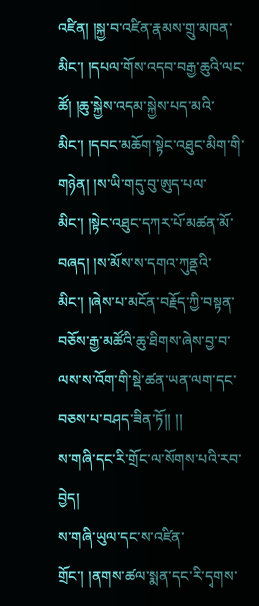འཛིན། །སྐྱ་བ་འཛིན་རྣམས་གྲུ་མཁན་མིང་། །དཔལ་གོས་འདབ་བརྒྱ་ཆུའི་ལང་ཚོ། །ཆུ་སྐྱེས་འདམ་སྐྱེས་པད་མའི་མིང་། །དབང་མཆོག་སྟེང་འཐུང་མིག་གི་གཉེན། །ས་ཡི་གདུ་བུ་ཨུད་པལ་མིང་། །སྟེང་འཐུང་དཀར་པོ་མཚན་མོ་བཞད། །ས་མོས་ས་དགའ་ཀུནྡའི་མིང་། །ཞེས་པ་མངོན་བརྗོད་ཀྱི་བསྟན་བཅོས་རྒྱ་མཚོའི་ཆུ་ཐིགས་ཞེས་བྱ་བ་ལས་ས་འོག་གི་སྡེ་ཚན་ཡན་ལག་དང་བཅས་པ་བཤད་ཟིན་ཏོ།། །།
ས་གཞི་དང་རི་གྲོང་ལ་སོགས་པའི་རབ་བྱེད།
ས་གཞི་ཡུལ་དང་ས་འཛིན་གྲོང་། །ནགས་ཚལ་སྨན་དང་རི་དྭགས་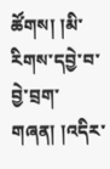ཚོགས། །མི་རིགས་དབྱེ་བ་བྱེ་བྲག་གཞན། །འདིར་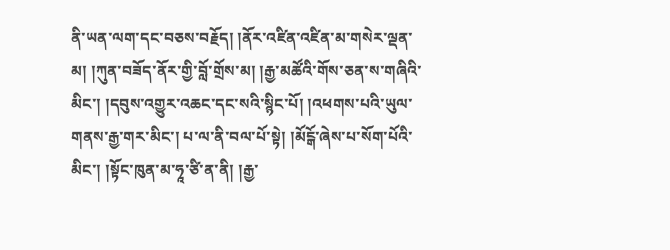ནི་ཡན་ལག་དང་བཅས་བརྗོད། །ནོར་འཛིན་འཛིན་མ་གསེར་ལྡན་མ། །ཀུན་བཟོད་ནོར་གྱི་བློ་གྲོས་མ། །རྒྱ་མཚོའི་གོས་ཅན་ས་གཞིའི་མིང་། །དབུས་འགྱུར་འཆང་དང་སའི་སྙིང་པོ། །འཕགས་པའི་ཡུལ་གནས་རྒྱ་གར་མིང་། པ་ལ་ནི་བལ་པོ་སྟེ། །མོངྒོ་ཞེས་པ་སོག་པོའི་མིང་། །སྟོང་ཁུན་མ་ཧཱ་ཙི་ན་ནི། །རྒྱ་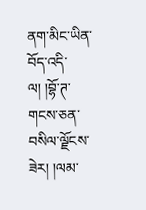ནག་མིང་ཡིན་བོད་འདི་ལ། །བྷོ་ཊ་གངས་ཅན་བསིལ་ལྗོངས་ཟེར། །ལམ་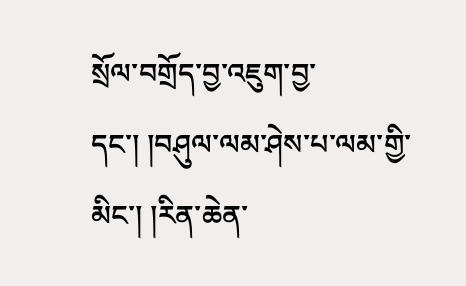སྲོལ་བགྲོད་བྱ་འཇུག་བྱ་དང་། །བཤུལ་ལམ་ཤེས་པ་ལམ་གྱི་མིང་། །རིན་ཆེན་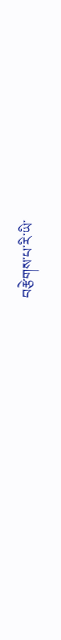བརྩེགས་པ་རི་ཡི་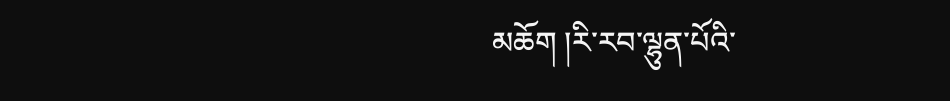མཆོག །རི་རབ་ལྷུན་པོའི་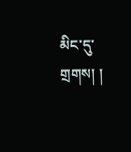མིང་དུ་གྲགས། །